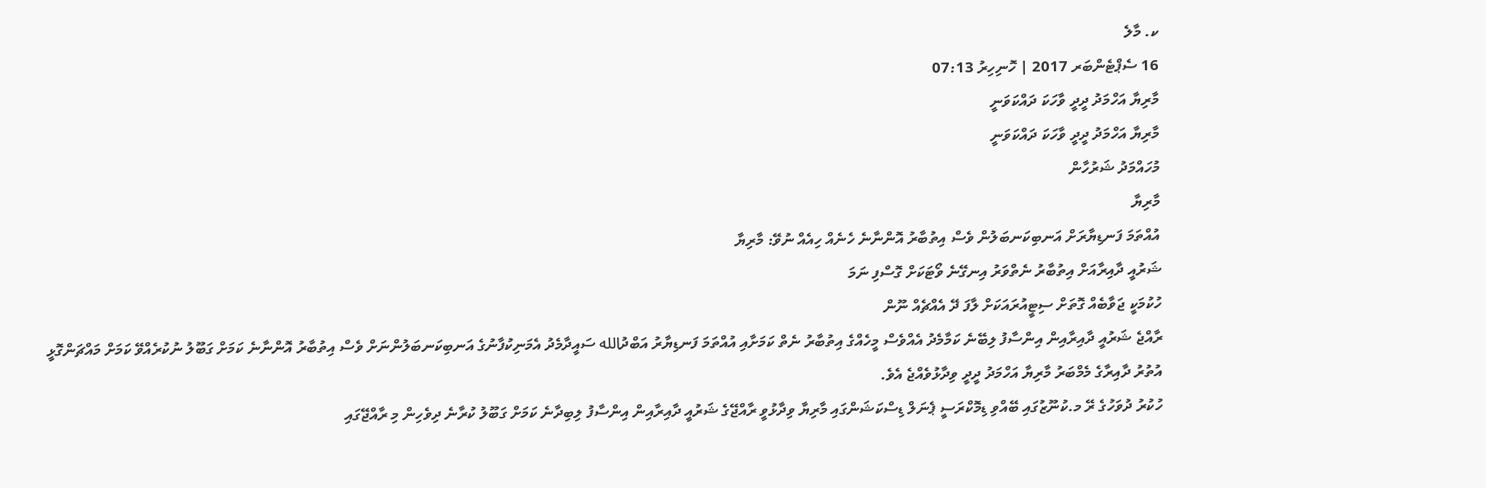ކ. މާލެ
16 ސެޕްޓެންބަރ 2017 | ހޮނިހިރު 07:13
މާރިޔާ އަހްމަދު ދީދީ ވާހަކަ ދައްކަވަނީ
މާރިޔާ އަހްމަދު ދީދީ ވާހަކަ ދައްކަވަނީ
މުހައްމަދު ޝަރުހާން
މާރިޔާ
އުއްތަމަ ފަނޑިޔާރަށް އަނބިކަނބަލުން ވެސް އިތުބާރު އޮންނާނެ ހެނެއް ހިއެއް ނުވޭ: މާރިޔާ
ޝަރުއީ ދާއިރާއަށް އިތުބާރު ނެތްވަރު އިނގޭނެ ވޯޓަކަށް ގޮސްފި ނަމަ
ހުކުމަކީ ޖަވާބެއް ގޮތަށް ސިޓީއުރައަކަށް ލާފަ ދޭ އެއްޗެއް ނޫން
ރާއްޖެ ޝަރުއީ ދާއިރާއިން އިންސާފު ލިބޭނެ ކަމާމެދު އެއްވެސް މީހެއްގެ އިތުބާރު ނެތް ކަމަށާއި އުއްތަމަ ފަނޑިޔާރު އަބްދުالله ސައީދާމެދު އެމަނިކުފާނުގެ އަނބިކަނބަލުންނަށް ވެސް އިތުބާރު އޮންނާނެ ކަމަށް ގަބޫލު ނުކުރެއްވޭ ކަމަށް މައްޗަންގޮޅީ އުތުރު ދާއިރާގެ މެމްބަރު މާރިޔާ އަހްމަދު ދީދީ ވިދާޅުވެއްޖެ އެވެ.
ހުކުރު ދުވަހުގެ ރޭ މ.ކުނޫޒުގައި ބޭއްވި ޑިމޮކްރަސީ ޕެނަލް ޑިސްކަޝަންގައި މާރިޔާ ވިދާޅުވީ ރާއްޖޭގެ ޝަރުއީ ދާއިރާއިން އިންސާފު ލިބިދާނެ ކަމަށް ގަބޫލު ކުރާނެ ދިވެހިން މި ރާއްޖޭގައި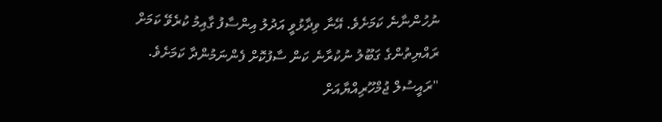ނުހުންނާނެ ކަމަށެވެ. އޭނާ ވިދާޅުވީ އަދުލު އިންސާފު ގާއިމު ކުރެވޭ ކަމަށް ރައްޔިތުންގެ ގަބޫލު ނުކުރާނެ ކަން ސާފުކޮށް ފެންނަމުންދާ ކަމަށެވެ.
"ރައީސުލް ޖުމްހޫރިއްޔާއަށް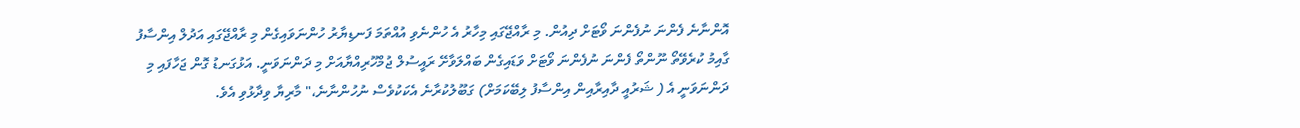އޮންނާނެ ފެންނަ ނުފެންނަ ވޯޓަށް ދިއުން. މި ރާއްޖޭގައި މިހާރު އެ ހުންނެވި އުއްތަމަ ފަނޑިޔާރު ހުންނަވައިގެން މި ރާއްޖޭގައި އަދުލް އިންސާފު ގާއިމު ކުރެވޭތޯ ނޫންތޯ ފެންނަ ނުފެންނަ ވޯޓަށް ވަޑައިގެން ބައްލަވާށޭ ރައީސުލް ޖުމްހޫރިއްޔާއަށް މި ދަންނަވަނީ. އަޅުގަނޑު ގޮން ޖަހާފައި މި ދަންނަވަނީ އެ ( ޝަރުއީ ދާއިރާއިން އިންސާފު ލިބޭކަމަށް) ގަބޫލުކުރާނެ އެކަކުވެސް ނުހުންނާނެ،" މާރިޔާ ވިދާޅުވި އެވެ.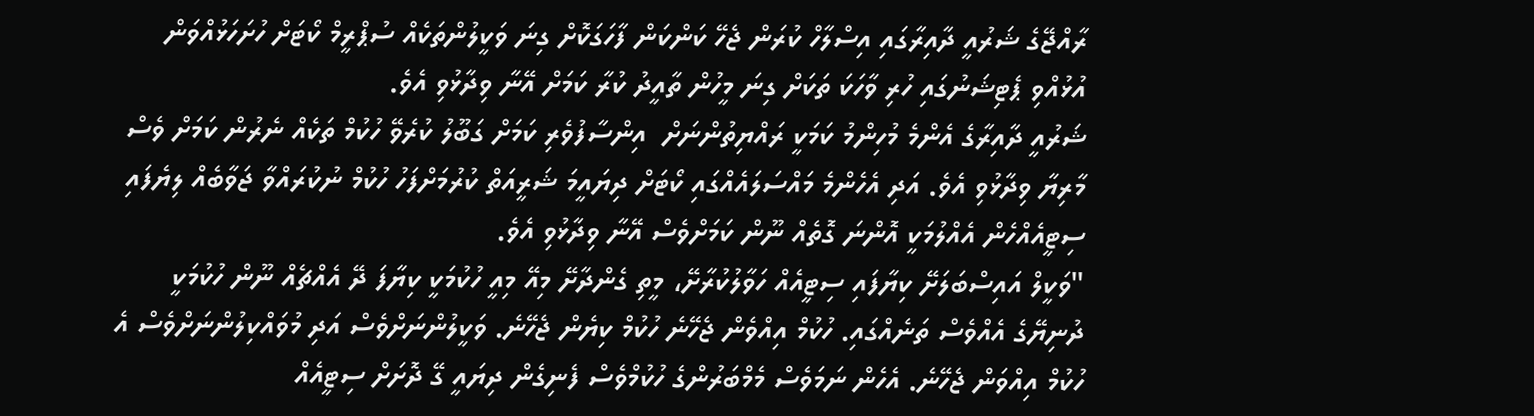ރާއްޖޭގެ ޝަރުއީ ދާއިރާގައި އިސްލާހް ކުރަން ޖެހޭ ކަންކަން ފާހަގަކޮށް ގިނަ ވަކީލުންތަކެއް ސުޕްރީމް ކޯޓަށް ހުށަހަޅުއްވަން އުޅުއްވި ޕެޓިޝަނުގައި ހުރި ވާހަކަ ތަކަށް ގިނަ މީހުން ތާއީދު ކުރާ ކަމަށް އޭނާ ވިދާޅުވި އެވެ.
ޝަރުއީ ދާއިރާގެ އެންމެ މުހިންމު ކަމަކީ ރައްޔިތުންނަށް  އިންސާފުވެރި ކަމަށް ގަބޫލު ކުރެވޭ ހުކުމް ތަކެއް ނެރުން ކަމަށް ވެސް މާރިޔާ ވިދާޅުވި އެވެ. އަދި އެހެންމެ މައްސަލައެއްގައި ކޯޓަށް ދިޔައީމަ ޝަރީއަތް ކުރުމަށްފަހު ހުކުމް ނުކުރައްވާ ޖަވާބެއް ލިޔެފައި ސިޓީއެއްހެން އެއްލުމަކީ އޮންނަ ގޮތެއް ނޫން ކަމަށްވެސް އޭނާ ވިދާޅުވި އެވެ.
"ވަކީލް އައިސްބަލަށޭ ކިޔާފައި ސިޓީއެއް ހަވާލުކުރާށޭ، މީތި ގެންދާށޭ މިއޭ މިއީ ހުކުމަކީ ކިޔާފަ ދޭ އެއްޗެއް ނޫން ހުކުމަކީ ދުނިޔޭގެ އެއްވެސް ތަނެއްގައި. ހުކުމް އިއްވެން ޖެހޭނެ ހުކުމް ކިޔެން ޖެހޭނެ. ވަކީލުންނަށްވެސް އަދި މުވައްކިލުންނަށްވެސް އެ ހުކުމް އިއްވަން ޖެހޭނެ. އެހެން ނަމަވެސް މެމްބަރުންގެ ހުކުމްވެސް ފެނިގެން ދިޔައީ ގޭ ދޮށަށް ސިޓީއެއް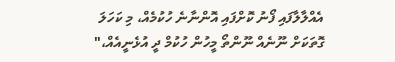އެއްލާލާފައި ފޯނު ކޮށްފައި އޮންނާނެ ހުކުމެއް، މި ކަހަލަ ގޮތަކަށް ނޫނެއް ނޫންތޯ މީހުން ހުކުމް ދީ އުޅެނީއެއް،"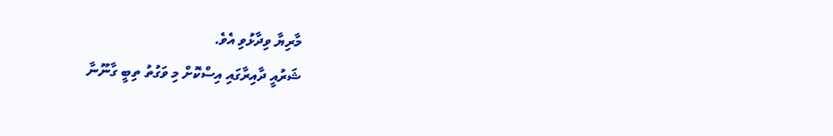މާރިޔާ ވިދާޅުވި އެވެ.
ޝަރުއީ ދާއިރާގައި އިސްކޮށް މި ވަގުތު ތިބީ ގާނޫނާ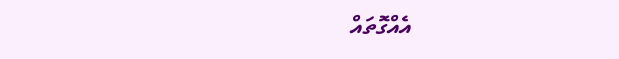އެއްގޮތައް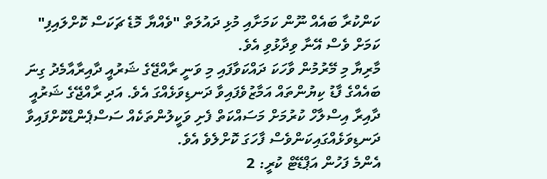ކަންކުރާ ބައެއް ނޫން ކަމަށާއި މުޅި ދައުލަތް "ވެއްޔާ މޮޑެ ޗަކަސް ކޮށްލައިފި" ކަމަށް ވެސް އޭނާ ވިދާޅުވި އެވެ.
މާރިޔާ މި މޭރުމުން ވާހަކަ ދައްކަވާފައި މި ވަނީ ރާއްޖޭގެ ޝަރުއީ ދާއިރާއާމެދު ގިނަ ބައެއްގެ ފާޑު ކިޔުންތައް އަމާޒުވެފައިވާ ދަނޑިވަޅެއްގަ އެވެ. އަދި ރާއްޖޭގެ ޝަރުއީ ދާއިރާ އިސްލާހް ކުރުމަށް މަސައްކަތް ފެށި ވަކީލުންތަކެއް ސަސްޕެންޑްކޮށްފައިވާ ދަނޑިވަޅެއްގައިކަންވެސް ފާހަގަ ކޮށްލެވެ އެވެ.
އެންމެ ފަހުން އަޕްޑޭޓް ކުރީ: 2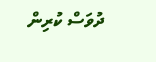ދުވަސް ކުރިން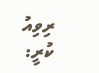ރިވިއު ކުރީ: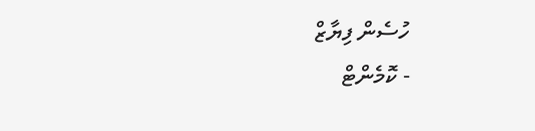ހުސެން ފިޔާޒް
- ކޮމެންޓް